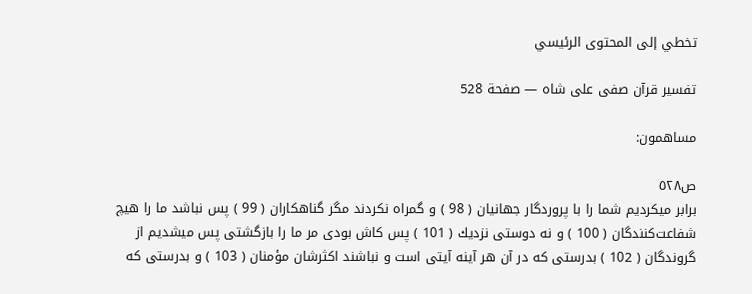تخطي إلى المحتوى الرئيسي

تفسير قرآن صفى على شاه — صفحة 528

مساهمون:

ص٥٢٨
برابر ميكرديم شما را با پروردگار جهانيان ( 98 ) و گمراه نكردند مگر گناهكاران ( 99 ) پس نباشد ما را هيچ شفاعت‌كنندگان ( 100 ) و نه دوستى نزديك ( 101 ) پس كاش بودى مر ما را بازگشتى پس ميشديم از گروندگان ( 102 ) بدرستى كه در آن هر آينه آيتى است و نباشند اكثرشان مؤمنان ( 103 ) و بدرستى كه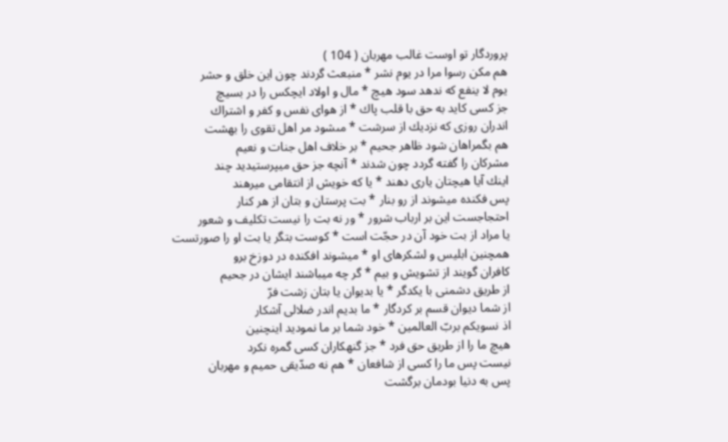پروردگار تو اوست غالب مهربان ( 104 )
هم مكن رسوا مرا در يوم نشر * منبعث گردند چون اين خلق و حشر
يوم لا ينفع كه ندهد سود هيچ * مال و اولاد ايچكس را در بسيچ
جز كسى كايد به حق با قلب پاك * از هواى نفس و كفر و اشتراك
اندران روزى كه نزديك از سرشت * مىشود مر اهل تقوى را بهشت
هم بگمراهان شود ظاهر جحيم * بر خلاف اهل جنات و نعيم
مشركان را گفته گردد چون شدند * آنچه جز حق ميپرستيديد چند
اينك آيا هيچتان يارى دهند * يا كه خويش از انتقامى ميرهند
پس فكنده ميشوند از رو بنار * بت پرستان و بتان از هر كنار
احتجاجست اين بر ارباب شرور * ور نه بت را نيست تكليف و شعور
يا مراد از بت خود آن در حجّت است * كوست بتگر يا بت او را صورتست
همچنين ابليس و لشكرهاى او * ميشوند افكنده در دوزخ برو
كافران گويند از تشويش و بيم * گر چه ميباشند ايشان در جحيم
از طريق دشمنى با يكدگر * يا بديوان يا بتان زشت فرّ
از شما ديوان قسم بر كردگار * ما بديم اندر ضلالى آشكار
اذ نسويكم بربّ العالمين * خود شما بر ما نموديد اينچنين
هيچ ما را از طريق حق فرد * جز گنهكاران كسى گمره نكرد
نيست پس ما را كسى از شافعان * هم نه صدّيقى حميم و مهربان
پس به دنيا بودمان برگشت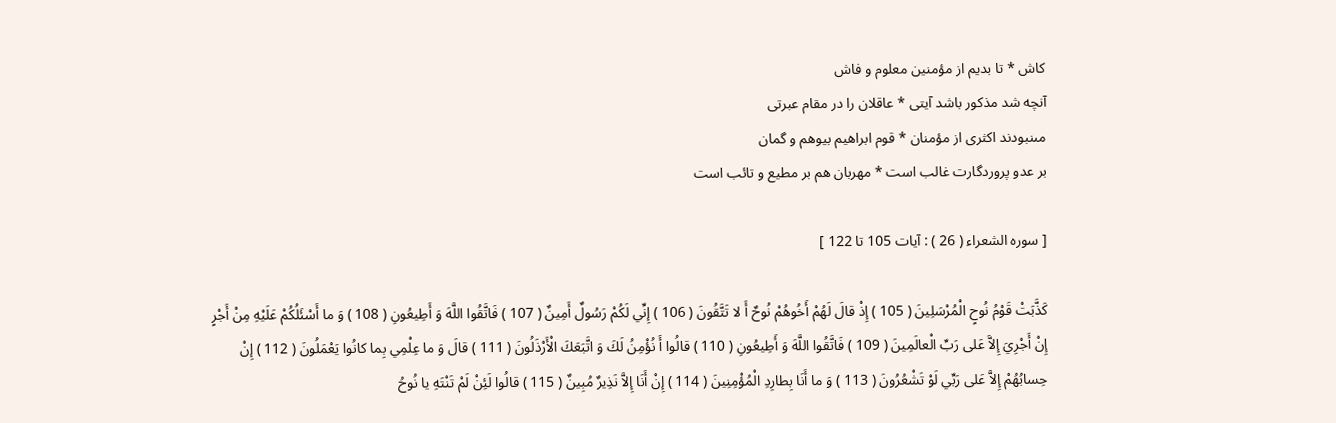كاش * تا بديم از مؤمنين معلوم و فاش
آنچه شد مذكور باشد آيتى * عاقلان را در مقام عبرتى
مىنبودند اكثرى از مؤمنان * قوم ابراهيم بيوهم و گمان
بر عدو پروردگارت غالب است * مهربان هم بر مطيع و تائب است

[ سوره الشعراء ( 26 ) : آيات 105 تا 122 ]

كَذَّبَتْ قَوْمُ نُوحٍ الْمُرْسَلِينَ ( 105 ) إِذْ قالَ لَهُمْ أَخُوهُمْ نُوحٌ أَ لا تَتَّقُونَ ( 106 ) إِنِّي لَكُمْ رَسُولٌ أَمِينٌ ( 107 ) فَاتَّقُوا اللَّهَ وَ أَطِيعُونِ ( 108 ) وَ ما أَسْئَلُكُمْ عَلَيْهِ مِنْ أَجْرٍ إِنْ أَجْرِيَ إِلاَّ عَلى رَبِّ الْعالَمِينَ ( 109 ) فَاتَّقُوا اللَّهَ وَ أَطِيعُونِ ( 110 ) قالُوا أَ نُؤْمِنُ لَكَ وَ اتَّبَعَكَ الْأَرْذَلُونَ ( 111 ) قالَ وَ ما عِلْمِي بِما كانُوا يَعْمَلُونَ ( 112 ) إِنْ حِسابُهُمْ إِلاَّ عَلى رَبِّي لَوْ تَشْعُرُونَ ( 113 ) وَ ما أَنَا بِطارِدِ الْمُؤْمِنِينَ ( 114 ) إِنْ أَنَا إِلاَّ نَذِيرٌ مُبِينٌ ( 115 ) قالُوا لَئِنْ لَمْ تَنْتَهِ يا نُوحُ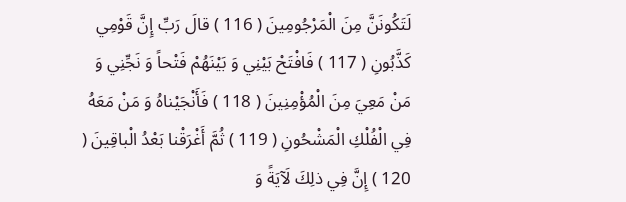لَتَكُونَنَّ مِنَ الْمَرْجُومِينَ ( 116 ) قالَ رَبِّ إِنَّ قَوْمِي كَذَّبُونِ ( 117 ) فَافْتَحْ بَيْنِي وَ بَيْنَهُمْ فَتْحاً وَ نَجِّنِي وَ مَنْ مَعِيَ مِنَ الْمُؤْمِنِينَ ( 118 ) فَأَنْجَيْناهُ وَ مَنْ مَعَهُ فِي الْفُلْكِ الْمَشْحُونِ ( 119 ) ثُمَّ أَغْرَقْنا بَعْدُ الْباقِينَ ( 120 ) إِنَّ فِي ذلِكَ لَآيَةً وَ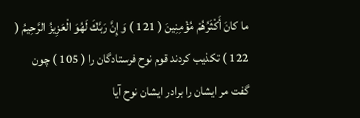ما كانَ أَكْثَرُهُمْ مُؤْمِنِينَ ( 121 ) وَ إِنَّ رَبَّكَ لَهُوَ الْعَزِيزُ الرَّحِيمُ ( 122 ) تكذيب كردند قوم نوح فرستادگان را ( 105 ) چون گفت مر ايشان را برادر ايشان نوح آيا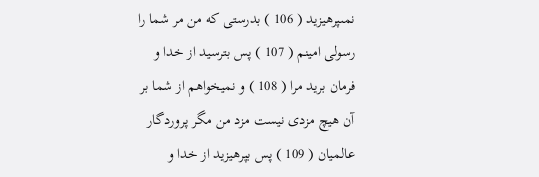نمىپرهيزيد ( 106 ) بدرستى كه من مر شما را رسولى امينم ( 107 ) پس بترسيد از خدا و فرمان بريد مرا ( 108 ) و نميخواهم از شما بر آن هيچ مزدى نيست مزد من مگر پروردگار عالميان ( 109 ) پس بپرهيزيد از خدا و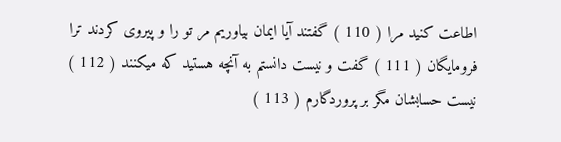اطاعت كنيد مرا ( 110 ) گفتند آيا ايمان بياوريم مر تو را و پيروى كردند ترا فرومايگان ( 111 ) گفت و نيست دانستم به آنچه هستيد كه ميكنند ( 112 ) نيست حسابشان مگر بر پروردگارم ( 113 )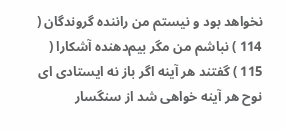نخواهد بود و نيستم من راننده گروندگان ( 114 ) نباشم من مگر بيم‌دهنده آشكارا ( 115 ) گفتند هر آينه اگر باز نه ايستادى اى نوح هر آينه خواهى شد از سنگسار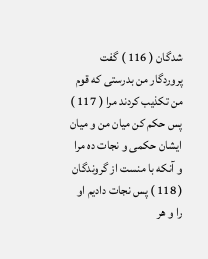شدگان ( 116 ) گفت پروردگار من بدرستى كه قوم من تكذيب كردند مرا ( 117 ) پس حكم كن ميان من و ميان ايشان حكمى و نجات ده مرا و آنكه با منست از گروندگان ( 118 ) پس نجات داديم او را و هر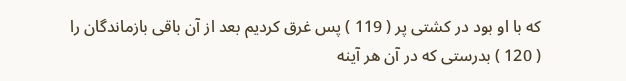كه با او بود در كشتى پر ( 119 ) پس غرق كرديم بعد از آن باقى بازماندگان را ( 120 ) بدرستى كه در آن هر آينه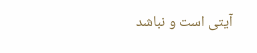آيتى است و نباشد